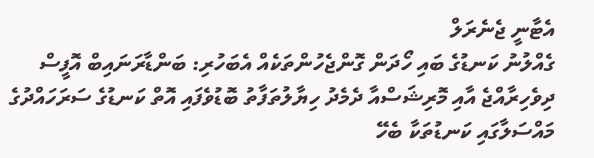އެޓާނީ ޖެނެރަލް
ގެއްލުނު ކަނޑުގެ ބައި ހޯދަން ގޮންޖެހުންތަކެއް އެބަހުރި: ބަންޑާރަނައިބް އޮފީސް
ދިވެހިރާއްޖެ އާއި މޮރިޝަސްއާ ދެމެދު ހިޔާލުތަފާތު ބޮޑުވެފައި އޮތް ކަނޑުގެ ސަރަހައްދުގެ މައްސަލާގައި ކަނޑުތަކާ ބެހޭ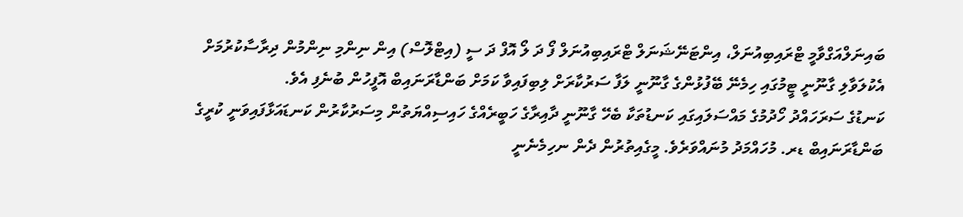ބައިނަލްއަގްވާމީ ޓްރައިބިއުނަލް، އިންޓަނޭޝަނަލް ޓްރައިބިއުނަލް ފޯ ދަ ލޯ އޮފް ދަ ސީ (އިޓްލޮސް) އިން ނިންމި ނިންމުން ދިރާސާކުރުމަށް އެކުލަވާލި ގާނޫނީ ޓީމުގައި ހިމެނޭ ބޭފުޅުންގެ ގާނޫނީ ލަފާ ސަރުކާރަށް ލިބިފައިވާ ކަމަށް ބަންޑާރަނައިބް އޮފީހުން ބުނެފި އެވެ.
ކަނޑުގެ ސަރަހައްދު ހޯދުމުގެ މައްސަލައިގައި ކަނޑުތަކާ ބެހޭ ގާނޫނީ ދާއިރާގެ ހަބީރެއްގެ ހައިސިއްޔަތުން މިސަރުކާރުން ކަނޑައަޅާފައިވަނީ ކުރީގެ ބަންޑާރަނައިބް ޑރ. މުހައްމަދު މުނައްވަރެވެ. މީގެއިތުރުން ދެން ނހިމެނެނީ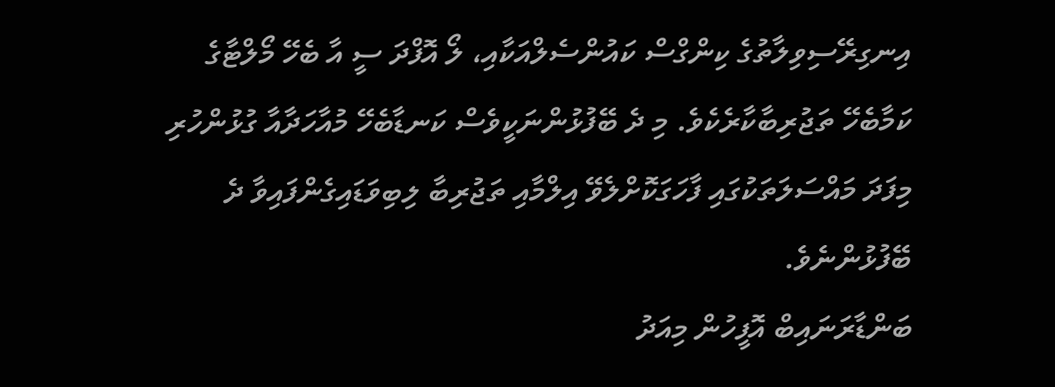އިނގިރޭސިވިލާތުގެ ކިންގްސް ކައުންސެލްއަކާއި، ލޯ އޮފްދަ ސީ އާ ބެހޭ މޯލްޓާގެ ކަމާބެހޭ ތަޖުރިބާކާރެކެވެ. މި ދެ ބޭފުޅުންނަކީވެސް ކަނޑާބެހޭ މުއާހަދާއާ ގުޅުންހުރި މިފަދަ މައްސަލަތަކުގައި ފާހަގަކޮށްލެވޭ އިލްމާއި ތަޖުރިބާ ލިބިވަޑައިގެންފައިވާ ދެ ބޭފުޅުންނެވެ.
ބަންޑާރަނައިބް އޮފީހުން މިއަދު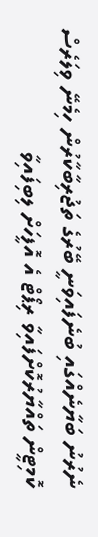ނެރުނު ބަޔާނެއްގައި ބުނެފައިވަނީ ބޭރުގެ ތަޖުރިބާކާރުން ހިމެނޭ ވިލަރެސް ކޮމިޓީން ތައްޔާރުކޮށްފައިވާ ރިޕޯޓް އެ އޮފީހަށް ލިބިފައިވާ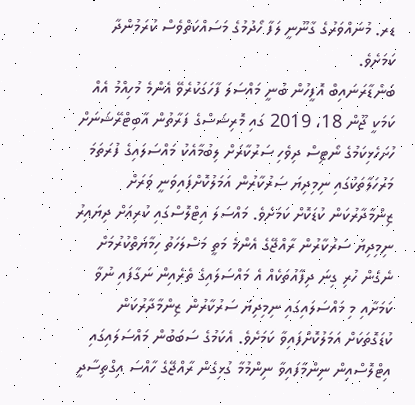ޑރ. މުނައްވަރުގެ ގާނޫނީ ލަފާ ހޯދުމުގެ މަސައްކަތްވެސް ކުރަމުންދާ ކަމަށެވެ.
ބަންޑާރަނައިބް އޮފީހުން ބުނީ މައްސަލަ ފާހަގަކުރެވޭ އެންމެ މުހިއްމު އެއް ކަމަކީ ޖޫން 18، 2019 ގައި މޮރިޝަސްގެ ފަރާތުން އާބިޓްރޭޝަނަށް ހުށަހެޅިކަމުގެ ނޯޓިސް ދިވެހި ސަރުކާރަށް ލިބުމާއެކު މައްސަލައިގެ ފުރަތަމަ މަރުހަލާތަކުގައި ނިމިދިޔަ ސަރުކާރުން އަމަލުކޮށްފައިވަނީ ވަރަށް ޒިންމާދާރުކަން ކުޑަކޮށް ކަމަށެވެ. މައްސަލަ އިޓްލޮސްގައި ކުރިއަށް ދިޔައިރު ނިމިދިޔަ ސަރުކާރުން ރާއްޖޭގެ އެންމެ މަތީ މަސްލަހަތު ހިމާޔަތްކުރުމަށް ނެގެން ހުރި ގިނަ ދިފާއުތަކެއް އެ މައްސަލައިގެ ތެރެއިން ނަގާފައި ނުވާ ކަމަށާއި މި މައްސަލައިގައި ނިމިދިޔަ ސަރުކާރުން ޒިންމާދާރުކަން ކުޑަގޮތަކަށް އަމަލުކޮށްފައިވާ ކަމަށެވެ. އެކަމުގެ ސަބަބުން މައްސަލައިގައި އިޓްލޮސްއިން ނިންމާފައިވާ ނިންމުމާ ގުޅިގެން ރާއްޖޭގެ ހާއްސަ އިގްތިސާދީ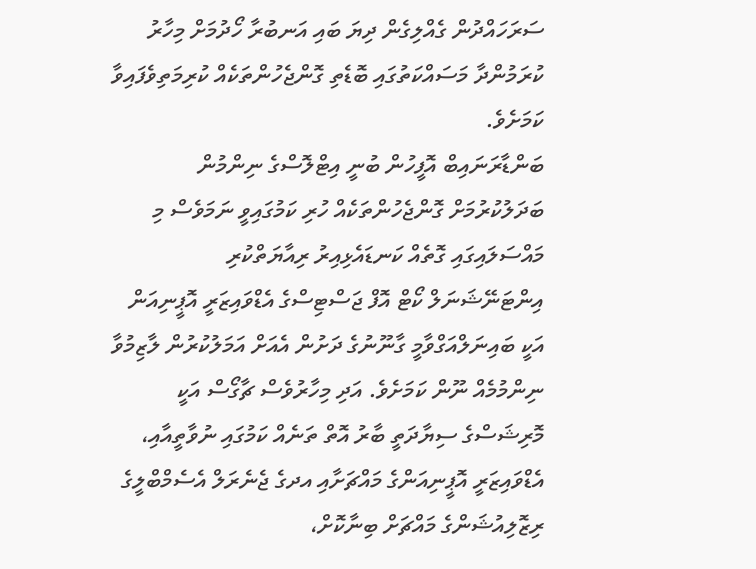ސަރަހައްދުން ގެއްލިގެން ދިޔަ ބައި އަނބުރާ ހޯދުމަށް މިހާރު ކުރަމުންދާ މަސައްކަތުގައި ބޮޑެތި ގޮންޖެހުންތަކެއް ކުރިމަތިވެފައިވާ ކަމަށެވެ.
ބަންޑާރަނައިބް އޮފީހުން ބުނީ އިޓްލޮސްގެ ނިންމުން ބަދަލުކުރުމަށް ގޮންޖެހުންތަކެއް ހުރި ކަމުގައިވީ ނަމަވެސް މި މައްސަލައިގައި ގޮތެއް ކަނޑައެޅިއިރު ރިއާޔަތްކުރި އިންޓަނޭޝަނަލް ކޯޓް އޮފް ޖަސްޓިސްގެ އެޑްވައިޒަރީ އޮޕީނިއަން އަކީ ބައިނަލްއަގްވާމީ ގާނޫނުގެ ދަށުން އެއަށް އަމަލުކުރުން ލާޒިމުވާ ނިންމުމެއް ނޫން ކަމަށެވެ. އަދި މިހާރުވެސް ޗާގޯސް އަކީ މޮރިޝަސްގެ ސިޔާދަތީ ބާރު އޮތް ތަނެއް ކަމުގައި ނުވާތީއާއި، އެޑްވައިޒަރީ އޮޕީނިއަންގެ މައްޗަށާއި އދގެ ޖެނެރަލް އެސެމްބްލީގެ ރިޒޮލިއުޝަންގެ މައްޗަށް ބިނާކޮށް،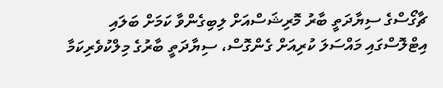ޗާގޯސްގެ ސިޔާދަތީ ބާރު މޮރިޝަސްއަށް ލިބިގެންވާ ކަމަށް ބަލައި އިޓްލޮސްގައި މައްސަލަ ކުރިއަށް ގެންގޮސް، ސިޔާދަތީ ބާރުގެ މިލްކުވެރިކަމާ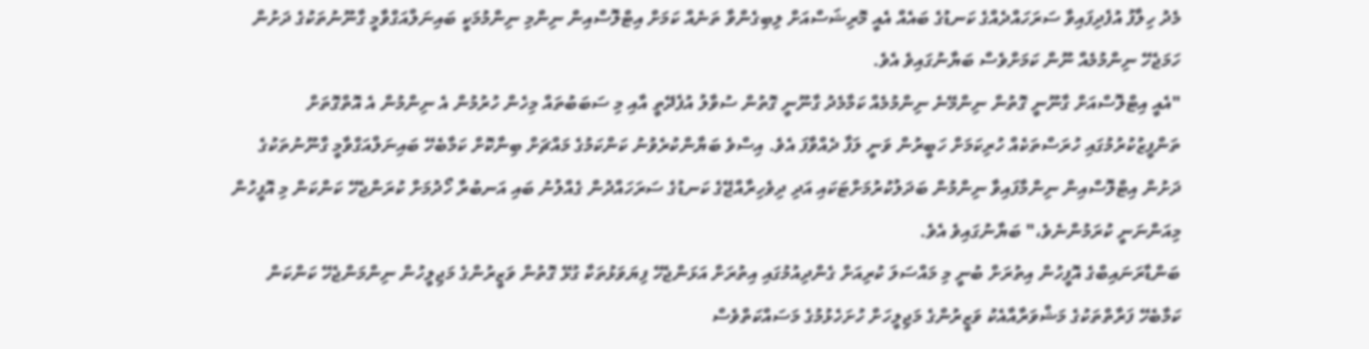މެދު ހިލާފު އުފެދިފައިވާ ސަރަހައްދެއްގެ ކަނޑުގެ ބައެއް އެއީ މޮރިޝަސްއަށް ލިބިގެންވާ ތަނެއް ކަމަށް އިޓްލޮސްއިން ނިންމި ނިންމުމަކީ ބައިނަލްއަގްވާމީ ގާނޫނުތަކުގެ ދަށުން ހަމަޖެހޭ ނިންމުމެއް ނޫން ކަމަށްވެސް ބަޔާނުގައިވެ އެވެ.
"އެއީ އިޓްލޮސްއަށް ގާނޫނީ ގޮތުން ނިންމޭނެ ނިންމުމެއް ކަމާމެދު ގާނޫނީ ގޮތުން ސުވާލު އުފެދޭތީ އާއި މި ސަބަބުތައް މިހެން ހުރުމުން އެ ނިންމުން އެ އޮތްގޮތަށް ތަންފީޒުކުރުމުގައި ހުރަސްތަކެއް ހުރިކަމަށް ހަބީރުން ވަނީ ލަފާ ދެއްވާފަ އެވެ. އިސްވެ ބަޔާންކުރެވުނު ކަންކަމުގެ މައްޗަށް ބިނާކޮށް ކަމާބެހޭ ބައިނަލްއަގްވާމީ ގާނޫނުތަކުގެ ދަށުން އިޓްލޮސްއިން ނިންމާފައިވާ ނިންމުން ބަދަލުކުރުމަށްޓަކައި އަދި ދިވެހިރާއްޖޭގެ ކަނޑުގެ ސަރަހައްދުން ގެއްލުނު ބައި އަނބުރާ ހޯދުމަށް ކުރަންޖެހޭ ކަންކަން މި އޮފީހުން މިއަންނަނީ ކުރަމުންނެވެ،" ބަޔާނުގައިވެ އެވެ.
ބަންޑާރަނައިބްގެ އޮފީހުން އިތުރަށް ބުނީ މި މައްސަލަ ކުރިއަށް ގެންދިއުމުގައި އިތުރަށް އަޅަންޖެހޭ ފިޔަވަޅުތަކާ ގުޅޭ ގޮތުން ވަޒީރުންގެ މަޖިލީހުން ނިންމަންޖެހޭ ކަންކަން ކަމާބެހޭ ފަރާތްތަކުގެ މަޝްވަރާއާއެކު ވަޒީރުންގެ މަޖިލީހަށް ހުށަހެޅުމުގެ މަސައްކަތްވެސް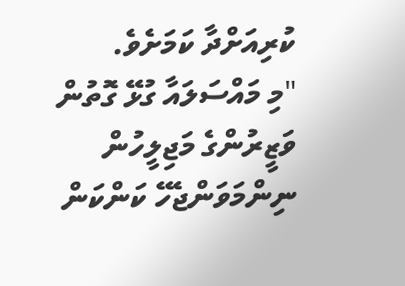ކުރިއަށްދާ ކަމަށެވެ.
"މި މައްސަލައާ ގުޅޭ ގޮތުން ވަޒީރުންގެ މަޖިލީހުން ނިންމަވަންޖެހޭ ކަންކަން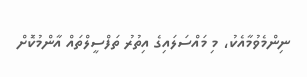ނިންމެވުމާއެކު، މި މައްސަލައިގެ އިތުރު ތަފްސީލްތައް އާންމުކޮށް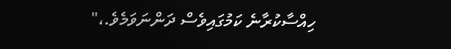ހިއްސާކުރާނެ ކަމުގައިވެސް ދަންނަވަމެވެ.،"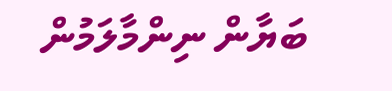ބަޔާން ނިންމާލަމުން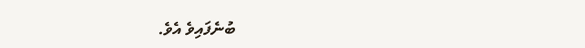ބުނެފައިވެ އެވެ.